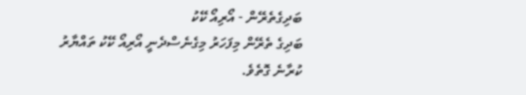ބަދިގެތެރޭން - އޯރިއޯ ކޭކު
ބަދިގެ ތެރޭން މިފަހަރު މިގެނެސްދެނީ އޯރިއޯ ކޭކު ތައްޔާރު ކުރާނެ ގޮތެވެ.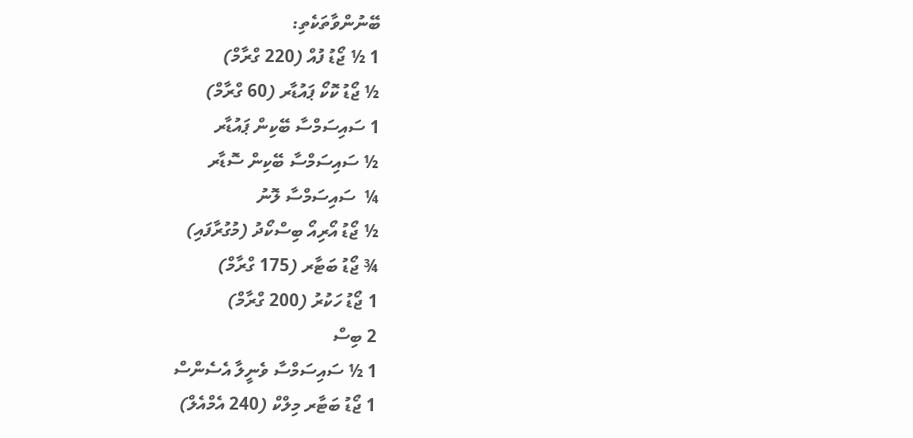ބޭނުންވާތަކެތި:
1 ½ ޖޯޑު ފުއް (220 ގްރާމް)
½ ޖޯޑު ކޮކޯ ޕައުޑާރ (60 ގްރާމް)
1 ސައިސަމްސާ ބޭކިން ޕައުޑާރ
½ ސައިސަމްސާ ބޭކިން ސޮޑާރ
¼  ސައިސަމްސާ ލޮނު
½ ޖޯޑު އޯރިއޯ ބިސްކޯދު (މުގުރާފައި)
¾ ޖޯޑު ބަޓާރ (175 ގްރާމް)
1 ޖޯޑު ހަކުރު (200 ގްރާމް)
2 ބިސް
1 ½ ސައިސަމްސާ ވެނީލާ އެސެންސް
1 ޖޯޑު ބަޓާރ މިލްކް (240 އެމްއެލް)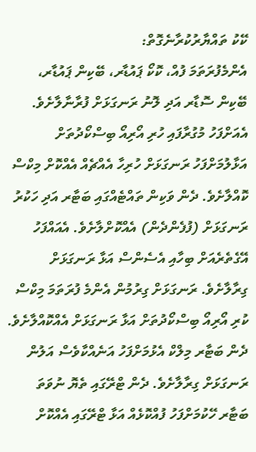ކޭކު ތައްޔާރުކުރާނެގޮތް:
އެންމެފުރަތަމަ ފުއް، ކޮކޯ ޕައުޑާރ، ބޭކިން ޕައުޑާރ، ބޭކިން ސޮޑާރ އަދި ލޮނު ރަނގަޅަށް ފުރާނާލާށެވެ. އެއަށްފަހު މުގުރާފައި ހުރި އޯރިއޯ ބިސްކޯދުތަށް އަޅާލުމަށްފަހު ރަނގަޅަށް ހުރިހާ އެއްޗެއް އެއްކޮށް މިކްސް ކޮއްލާށެވެ. ދެން ވަކިން ތައްޓެއްގައި ބަޓާރ އަދި ހަކުރު ރަނގަޅަށް (ފުފެންދެން) އެއްކޮށްލާށެވެ. އެއައްފަހު އޭގެތެރެއަށް ބިހާއި އެސެންސް އަޅާ ރަނގަޅަށް ގިރާލާށެވެ. ރަނގަޅަށް ގިރުމުން އެންމެ ފުރަތަމަ މިކްސް ކުރި އޯރިއޯ ބިސްކޯދުތަށް އަޅާ ރަނގަޅަށް އެއްކޮއްލާށެވެ. ދެން ބަޓާރ މިލްކް އެޅުމަށްފަހު އަނެއްކާވެސް އަލުން ރަނގަޅަށް ގިރާލާށެވެ. ދެން ޓްރޭގައި ތެޔޮ ނުވަތަ ބަޓާރ ހޭކުމަށްފަހު ފުއްކޮޅެއް އަޅާ ޓްރޭގައި އެއްކޮށް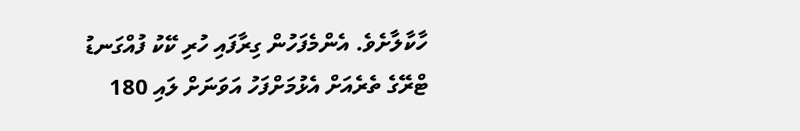ހާކާލާށެވެ. އެންމެފަހުން ގިރާފައި ހުރި ކޭކު ފުއްގަނޑު ޓްރޭގެ ތެރެއަށް އެޅުމަށްފަހު އަވަނަށް ލައި 180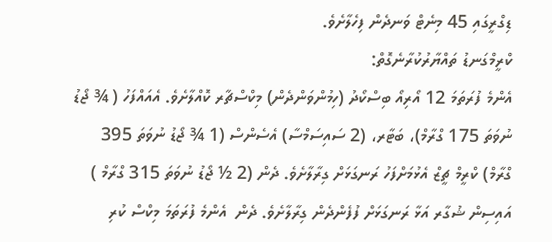ޑިގްރީގައި 45 މިނެޓް ވަނދެން ފިހެލާށެވެ.
ކްރީމްގަނޑު ތައްޔާރުކުރާނެގޮތް:
އެންމެ ފުރަތަމަ 12 އޯރިއޯ ބިސްކޯދު (ހިމުންވަންދެން) މިކްސްޗާރ ކޮއްލާށެވެ. އެއައްފަހު ( ¾ ޖޯޑު ނުވަތަ 175 ގްރާމް)، ބަޓާރ، (2 ސައިސަމްސާ) އެސެންސް (1 ¾ ޖޯޑު ނުވަތަ 395 ގްރާމް) ކްރީމް ޗީޒް އެޅުމަށްފަހު ރަނގަޅަށް ގިރާލާށެވެ. ދެން (2 ½ ޖޯޑު ނުވަތަ 315 ގްރާމް ) އައިސިން ޝުގާރ އަޅާ ރަނގަޅަށް ފުފެންދެން ގިރާލާށެވެ. ދެން  އެންމެ ފުރަތަމަ މިކްސް ކުރި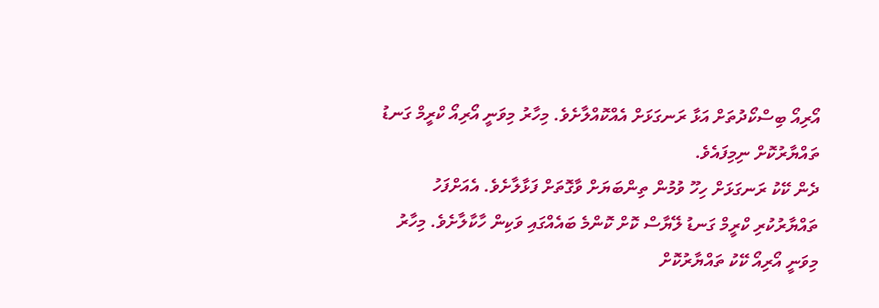އޯރިއޯ ބިސްކޯދުތަށް އަޅާ ރަނގަޅަށް އެއްކޮއްލާށެވެ. މިހާރު މިވަނީ އޯރިއޯ ކްރީމް ގަނޑު ތައްޔާރުކޮށް ނިމިފައެވެ.
ދެން ކޭކު ރަނގަޅަށް ހިހޫ ވުމުން ތިންބަޔަށް ވާގޮތަށް ފަޅާލާށެވެ. އެއަށްފަހު ތައްޔާރުކުރި ކްރީމް ގަނޑު ލޭޔާސް ކޮށް ކޮންމެ ބައެއްގައި ވަކިން ހާކާލާށެވެ. މިހާރު މިވަނީ އޯރިއޯ ކޭކު ތައްޔާރުކޮށް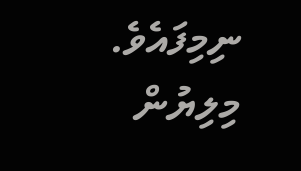ނިމިފައެވެ.
މިލިޔުން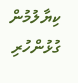ކިޔާލުމުން
ގުޅުންހުރި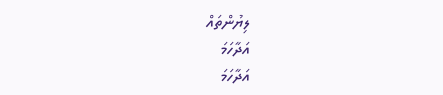ލިޔުންތައް
އަދާހަމަ
އަދާހަމަ